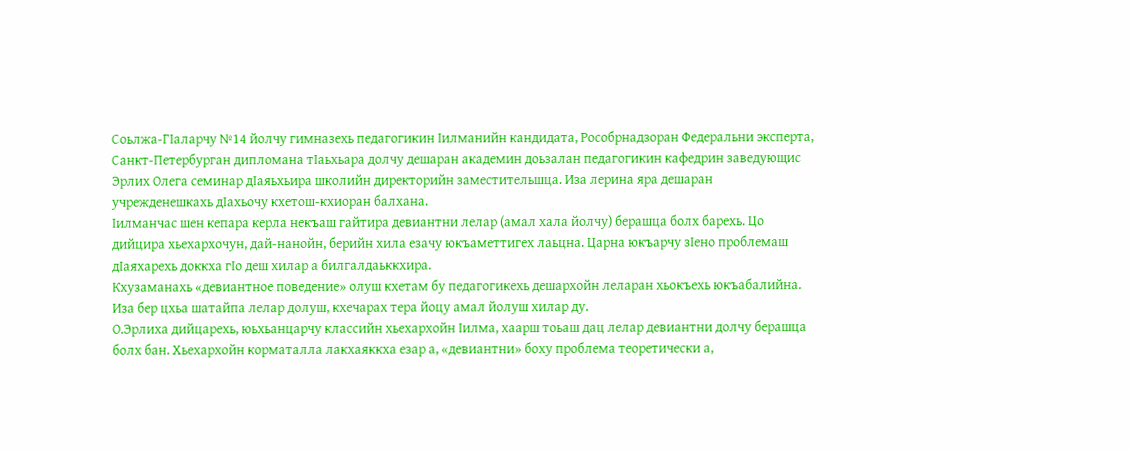Соьлжа-ГIаларчу №14 йолчу гимназехь педагогикин Iилманийн кандидата, Рособрнадзоран Федеральни эксперта, Санкт-Петербурган дипломана тIаьхьара долчу дешаран академин доьзалан педагогикин кафедрин заведующис Эрлих Олега семинар дIаяьхьира школийн директорийн заместительшца. Иза лерина яра дешаран учрежденешкахь дIахьочу кхетош-кхиоран балхана.
Iилманчас шен кепара керла некъаш гайтира девиантни лелар (амал хала йолчу) берашца болх барехь. Цо дийцира хьехархочун, дай-нанойн, берийн хила езачу юкъаметтигех лаьцна. Царна юкъарчу зIено проблемаш дIаяхарехь доккха гIо деш хилар а билгалдаьккхира.
Кхузаманахь «девиантное поведение» олуш кхетам бу педагогикехь дешархойн леларан хьокъехь юкъабалийна. Иза бер цхьа шатайпа лелар долуш, кхечарах тера йоцу амал йолуш хилар ду.
О.Эрлиха дийцарехь, юьхьанцарчу классийн хьехархойн Iилма, хаарш тоьаш дац лелар девиантни долчу берашца болх бан. Хьехархойн корматалла лакхаяккха езар а, «девиантни» боху проблема теоретически а,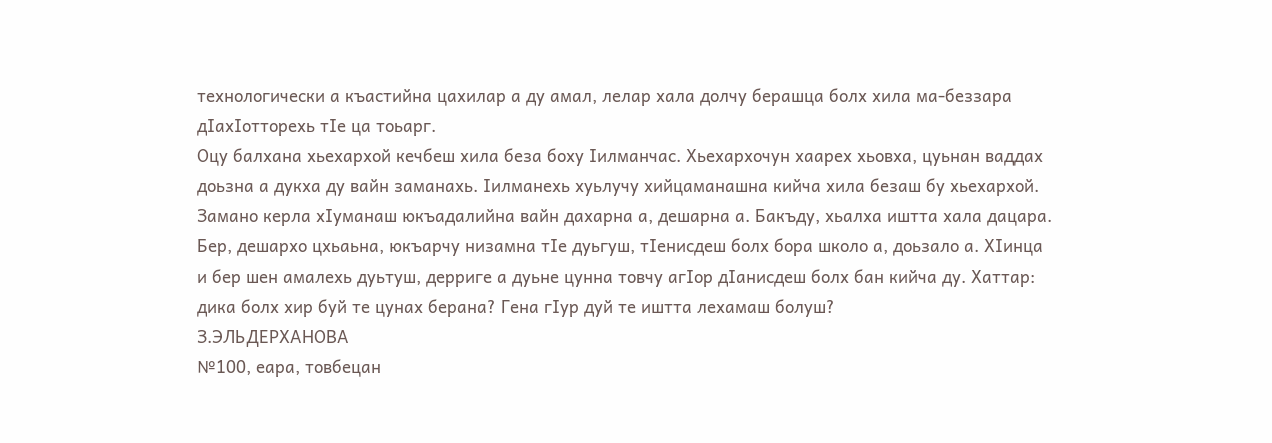технологически а къастийна цахилар а ду амал, лелар хала долчу берашца болх хила ма-беззара дIахIотторехь тIе ца тоьарг.
Оцу балхана хьехархой кечбеш хила беза боху Iилманчас. Хьехархочун хаарех хьовха, цуьнан ваддах доьзна а дукха ду вайн заманахь. Iилманехь хуьлучу хийцаманашна кийча хила безаш бу хьехархой.
Замано керла хIуманаш юкъадалийна вайн дахарна а, дешарна а. Бакъду, хьалха иштта хала дацара. Бер, дешархо цхьаьна, юкъарчу низамна тIе дуьгуш, тIенисдеш болх бора школо а, доьзало а. ХIинца и бер шен амалехь дуьтуш, дерриге а дуьне цунна товчу агIор дIанисдеш болх бан кийча ду. Хаттар: дика болх хир буй те цунах берана? Гена гIур дуй те иштта лехамаш болуш?
З.ЭЛЬДЕРХАНОВА
№100, еара, товбецан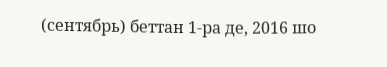(сентябрь) беттан 1-ра де, 2016 шо